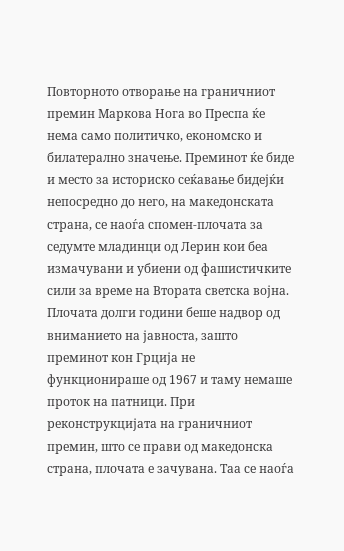Повторното отворање на граничниот премин Маркова Нога во Преспа ќе нема само политичко, економско и билатерално значење. Преминот ќе биде и место за историско сеќавање бидејќи непосредно до него, на македонската страна, се наоѓа спомен-плочата за седумте младинци од Лерин кои беа измачувани и убиени од фашистичките сили за време на Втората светска војна.
Плочата долги години беше надвор од вниманието на јавноста, зашто преминот кон Грција не функционираше од 1967 и таму немаше проток на патници. При реконструкцијата на граничниот премин, што се прави од македонска страна, плочата е зачувана. Таа се наоѓа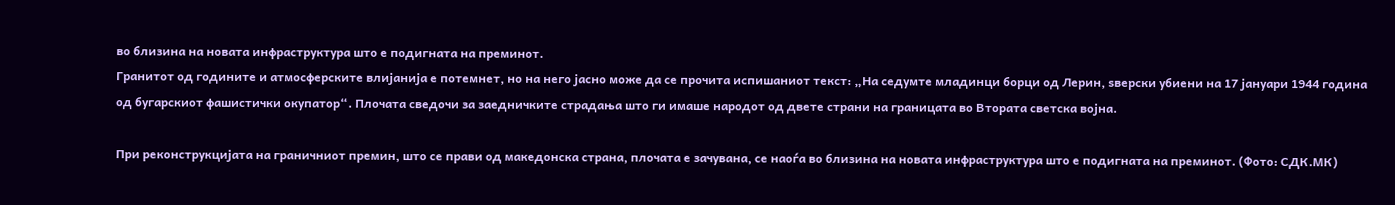во близина на новата инфраструктура што е подигната на преминот.
Гранитот од годините и атмосферските влијанија е потемнет, но на него јасно може да се прочита испишаниот текст: „На седумте младинци борци од Лерин, ѕверски убиени на 17 јануари 1944 година од бугарскиот фашистички окупатор“. Плочата сведочи за заедничките страдања што ги имаше народот од двете страни на границата во Втората светска војна.

При реконструкцијата на граничниот премин, што се прави од македонска страна, плочата е зачувана, се наоѓа во близина на новата инфраструктура што е подигната на преминот. (Фото: СДК.МК)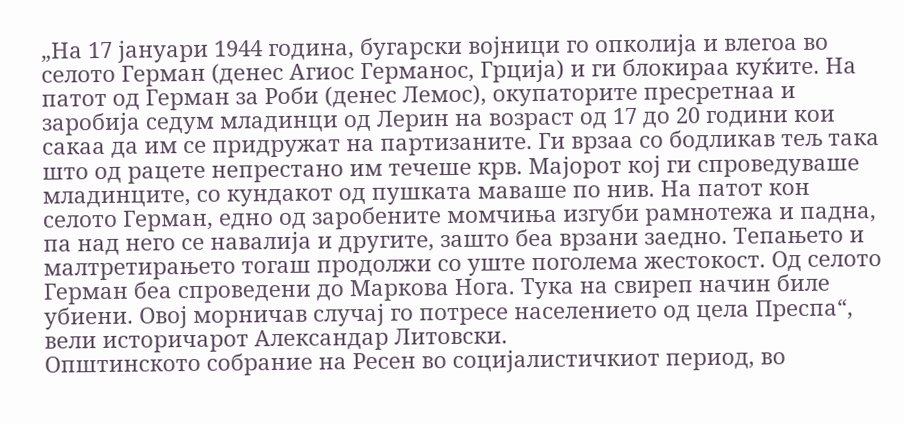„На 17 јануари 1944 година, бугарски војници го опколија и влегоа во селото Герман (денес Агиос Германос, Грција) и ги блокираа куќите. На патот од Герман за Роби (денес Лемос), окупаторите пресретнаа и заробија седум младинци од Лерин на возраст од 17 до 20 години кои сакаа да им се придружат на партизаните. Ги врзаа со бодликав тељ така што од рацете непрестано им течеше крв. Мајорот кој ги спроведуваше младинците, со кундакот од пушката маваше по нив. На патот кон селото Герман, едно од заробените момчиња изгуби рамнотежа и падна, па над него се навалија и другите, зашто беа врзани заедно. Тепањето и малтретирањето тогаш продолжи со уште поголема жестокост. Од селото Герман беа спроведени до Маркова Нога. Тука на свиреп начин биле убиени. Овој морничав случај го потресе населението од цела Преспа“, вели историчарот Александар Литовски.
Општинското собрание на Ресен во социјалистичкиот период, во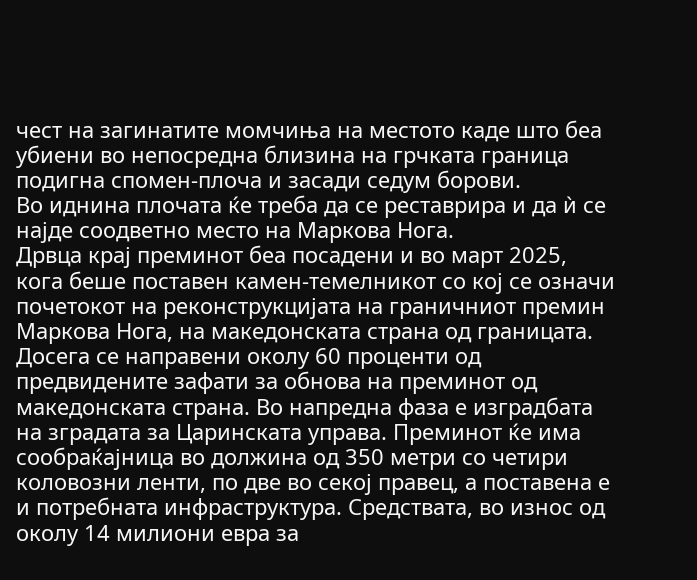чест на загинатите момчиња на местото каде што беа убиени во непосредна близина на грчката граница подигна спомен-плоча и засади седум борови.
Во иднина плочата ќе треба да се реставрира и да ѝ се најде соодветно место на Маркова Нога.
Дрвца крај преминот беа посадени и во март 2025, кога беше поставен камен-темелникот со кој се означи почетокот на реконструкцијата на граничниот премин Маркова Нога, на македонската страна од границата.
Досега се направени околу 60 проценти од предвидените зафати за обнова на преминот од македонската страна. Во напредна фаза е изградбата на зградата за Царинската управа. Преминот ќе има сообраќајница во должина од 350 метри со четири коловозни ленти, по две во секој правец, а поставена е и потребната инфраструктура. Средствата, во износ од околу 14 милиони евра за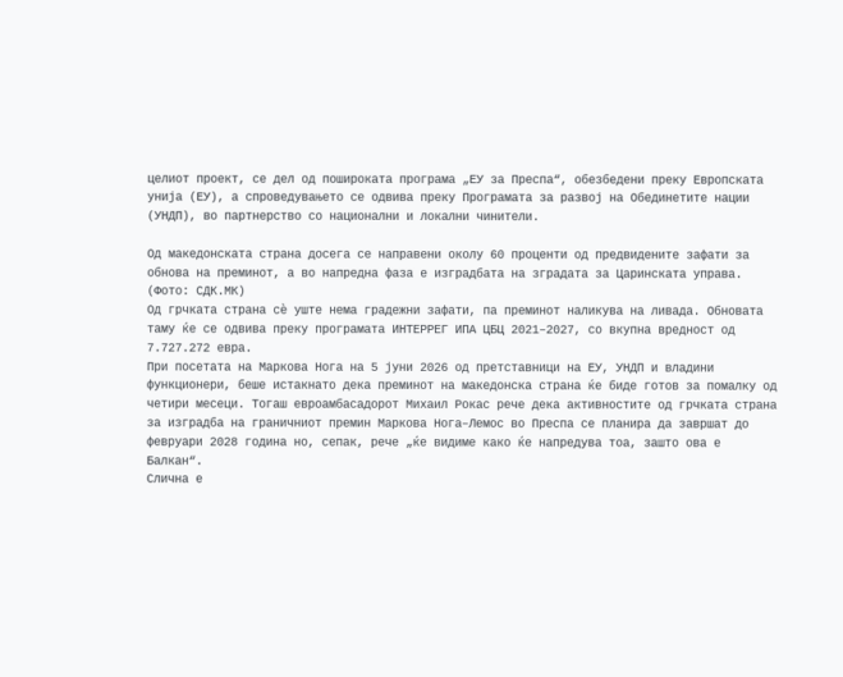целиот проект, се дел од пошироката програма „ЕУ за Преспа“, обезбедени преку Европската унија (ЕУ), а спроведувањето се одвива преку Програмата за развој на Обединетите нации (УНДП), во партнерство со национални и локални чинители.

Од македонската страна досега се направени околу 60 проценти од предвидените зафати за обнова на преминот, а во напредна фаза е изградбата на зградата за Царинската управа. (Фото: СДК.МК)
Од грчката страна сè уште нема градежни зафати, па преминот наликува на ливада. Обновата таму ќе се одвива преку програмата ИНТЕРРЕГ ИПА ЦБЦ 2021–2027, со вкупна вредност од 7.727.272 евра.
При посетата на Маркова Нога на 5 јуни 2026 од претставници на ЕУ, УНДП и владини функционери, беше истакнато дека преминот на македонска страна ќе биде готов за помалку од четири месеци. Тогаш евроамбасадорот Михаил Рокас рече дека активностите од грчката страна за изградба на граничниот премин Маркова Нога–Лемос во Преспа се планира да завршат до февруари 2028 година но, сепак, рече „ќе видиме како ќе напредува тоа, зашто ова е Балкан“.
Слична е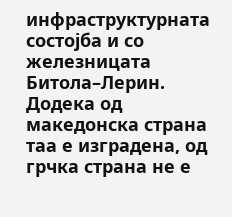инфраструктурната состојба и со железницата Битола–Лерин. Додека од македонска страна таа е изградена, од грчка страна не е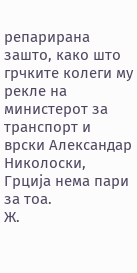репарирана зашто, како што грчките колеги му рекле на министерот за транспорт и врски Александар Николоски, Грција нема пари за тоа.
Ж.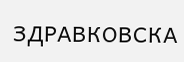ЗДРАВКОВСКА